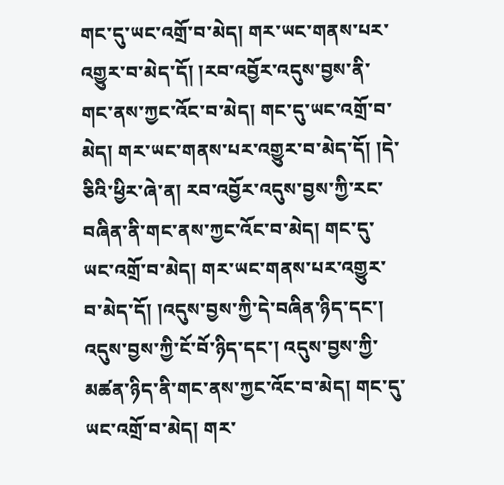གང་དུ་ཡང་འགྲོ་བ་མེད། གར་ཡང་གནས་པར་འགྱུར་བ་མེད་དོ། །རབ་འབྱོར་འདུས་བྱས་ནི་གང་ནས་ཀྱང་འོང་བ་མེད། གང་དུ་ཡང་འགྲོ་བ་མེད། གར་ཡང་གནས་པར་འགྱུར་བ་མེད་དོ། །དེ་ཅིའི་ཕྱིར་ཞེ་ན། རབ་འབྱོར་འདུས་བྱས་ཀྱི་རང་བཞིན་ནི་གང་ནས་ཀྱང་འོང་བ་མེད། གང་དུ་ཡང་འགྲོ་བ་མེད། གར་ཡང་གནས་པར་འགྱུར་བ་མེད་དོ། །འདུས་བྱས་ཀྱི་དེ་བཞིན་ཉིད་དང་། འདུས་བྱས་ཀྱི་ངོ་བོ་ཉིད་དང་། འདུས་བྱས་ཀྱི་མཚན་ཉིད་ནི་གང་ནས་ཀྱང་འོང་བ་མེད། གང་དུ་ཡང་འགྲོ་བ་མེད། གར་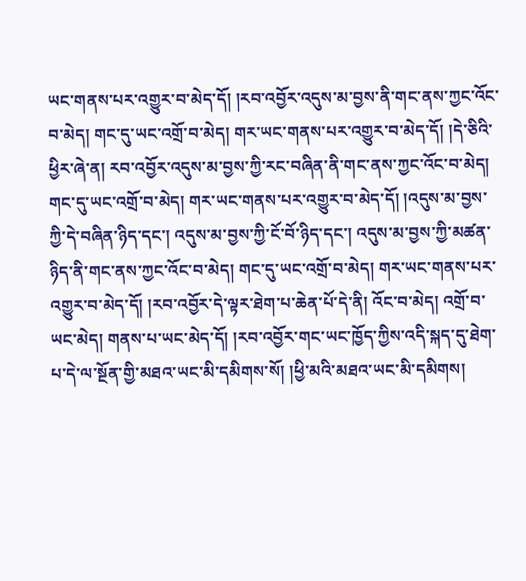ཡང་གནས་པར་འགྱུར་བ་མེད་དོ། །རབ་འབྱོར་འདུས་མ་བྱས་ནི་གང་ནས་ཀྱང་འོང་བ་མེད། གང་དུ་ཡང་འགྲོ་བ་མེད། གར་ཡང་གནས་པར་འགྱུར་བ་མེད་དོ། །དེ་ཅིའི་ཕྱིར་ཞེ་ན། རབ་འབྱོར་འདུས་མ་བྱས་ཀྱི་རང་བཞིན་ནི་གང་ནས་ཀྱང་འོང་བ་མེད། གང་དུ་ཡང་འགྲོ་བ་མེད། གར་ཡང་གནས་པར་འགྱུར་བ་མེད་དོ། །འདུས་མ་བྱས་ཀྱི་དེ་བཞིན་ཉིད་དང་། འདུས་མ་བྱས་ཀྱི་ངོ་བོ་ཉིད་དང་། འདུས་མ་བྱས་ཀྱི་མཚན་ཉིད་ནི་གང་ནས་ཀྱང་འོང་བ་མེད། གང་དུ་ཡང་འགྲོ་བ་མེད། གར་ཡང་གནས་པར་འགྱུར་བ་མེད་དོ། །རབ་འབྱོར་དེ་ལྟར་ཐེག་པ་ཆེན་པོ་དེ་ནི། འོང་བ་མེད། འགྲོ་བ་ཡང་མེད། གནས་པ་ཡང་མེད་དོ། །རབ་འབྱོར་གང་ཡང་ཁྱོད་ཀྱིས་འདི་སྐད་དུ་ཐེག་པ་དེ་ལ་སྔོན་གྱི་མཐའ་ཡང་མི་དམིགས་སོ། །ཕྱི་མའི་མཐའ་ཡང་མི་དམིགས།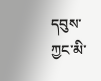དབུས་ཀྱང་མི་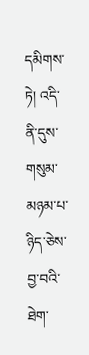དམིགས་ཏེ། འདི་ནི་དུས་གསུམ་མཉམ་པ་ཉིད་ཅེས་བྱ་བའི་ཐེག་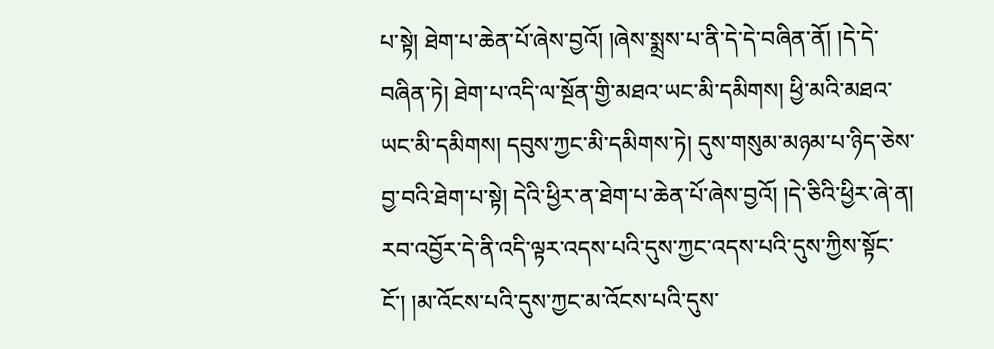པ་སྟེ། ཐེག་པ་ཆེན་པོ་ཞེས་བྱའོ། །ཞེས་སྨྲས་པ་ནི་དེ་དེ་བཞིན་ནོ། །དེ་དེ་བཞིན་ཏེ། ཐེག་པ་འདི་ལ་སྔོན་གྱི་མཐའ་ཡང་མི་དམིགས། ཕྱི་མའི་མཐའ་ཡང་མི་དམིགས། དབུས་ཀྱང་མི་དམིགས་ཏེ། དུས་གསུམ་མཉམ་པ་ཉིད་ཅེས་བྱ་བའི་ཐེག་པ་སྟེ། དེའི་ཕྱིར་ན་ཐེག་པ་ཆེན་པོ་ཞེས་བྱའོ། །དེ་ཅིའི་ཕྱིར་ཞེ་ན། རབ་འབྱོར་དེ་ནི་འདི་ལྟར་འདས་པའི་དུས་ཀྱང་འདས་པའི་དུས་ཀྱིས་སྟོང་ངོ་། །མ་འོངས་པའི་དུས་ཀྱང་མ་འོངས་པའི་དུས་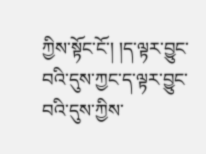ཀྱིས་སྟོང་ངོ་། །ད་ལྟར་བྱུང་བའི་དུས་ཀྱང་ད་ལྟར་བྱུང་བའི་དུས་ཀྱིས་